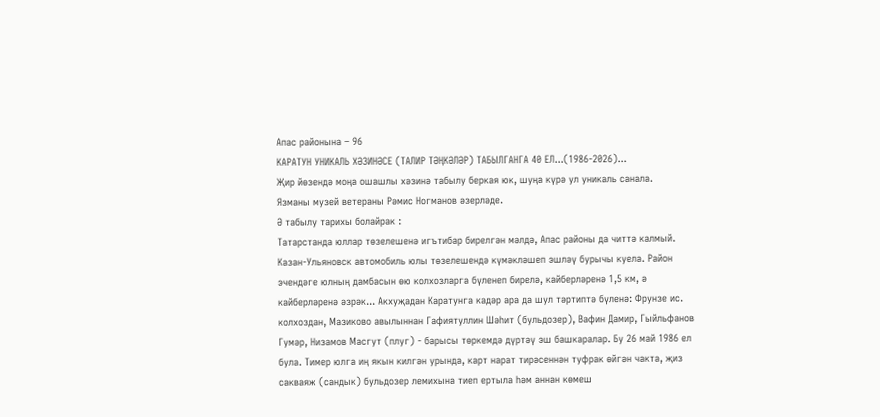Апас районына – 96
КАРАТУН УНИКАЛЬ ХӘЗИНӘСЕ (ТАЛИР ТӘҢКӘЛӘР) ТАБЫЛГАНГА 40 ЕЛ...(1986-2026)...
Җир йөзендә моңа ошашлы хәзинә табылу беркая юк, шуңа күрә ул уникаль санала.
Язманы музей ветераны Рәмис Ногманов әзерләде.
Ә табылу тарихы болайрак :
Татарстанда юллар төзелешенә игътибар бирелгән мәлдә, Апас районы да читтә калмый. Казан-Ульяновск автомобиль юлы төзелешендә күмәкләшеп эшләү бурычы куела. Район эчендәге юлның дамбасын өю колхозларга бүленеп бирелә, кайберләренә 1,5 км, ә кайберләренә әзрәк... Акхуҗадан Каратунга кадәр ара да шул тәртиптә бүленә: Фрунзе ис. колхоздан, Мазиково авылыннан Гафиятуллин Шәһит (бульдозер), Вафин Дамир, Гыйльфанов Гумәр, Низамов Масгут (плуг) - барысы төркемдә дүртәү эш башкаралар. Бу 26 май 1986 ел була. Тимер юлга иң якын килгән урында, карт нарат тирәсеннән туфрак өйгән чакта, җиз сакваяж (сандык) бульдозер лемихына тиеп ертыла һәм аннан көмеш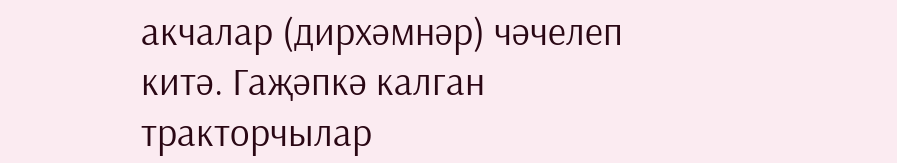акчалар (дирхәмнәр) чәчелеп китә. Гаҗәпкә калган тракторчылар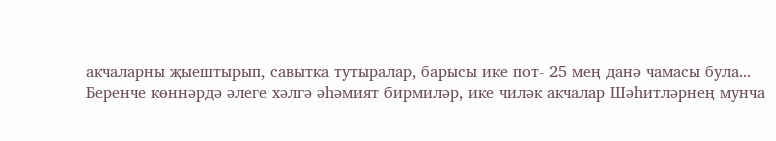акчаларны җыештырып, савытка тутыралар, барысы ике пот- 25 мең данә чамасы була...
Беренче көннәрдә әлеге хәлгә әһәмият бирмиләр, ике чиләк акчалар Шәһитләрнең мунча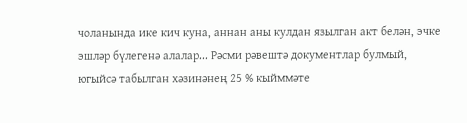чоланында ике кич куна, аннан аны кулдан язылган акт белән, эчке эшләр бүлегенә алалар... Рәсми рәвештә документлар булмый, югыйсә табылган хәзинәнең 25 % кыйммәте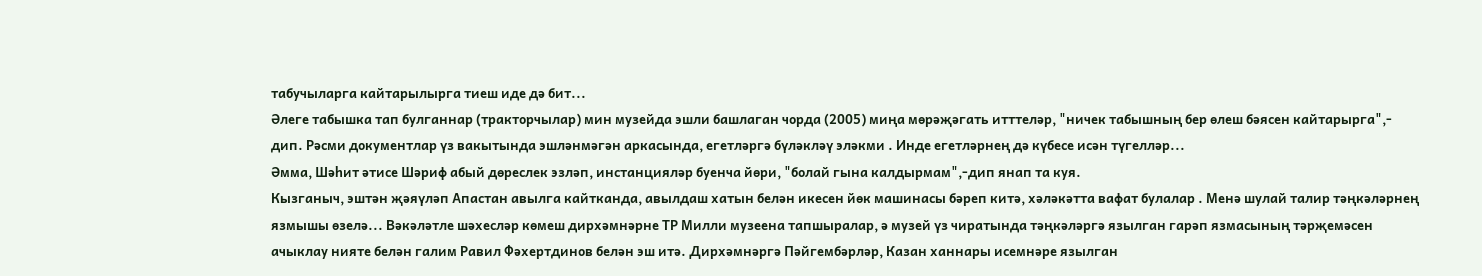табучыларга кайтарылырга тиеш иде дә бит...
Әлеге табышка тап булганнар (тракторчылар) мин музейда эшли башлаган чорда (2005) миңа мөрәҗәгать итттеләр, "ничек табышның бер өлеш бәясен кайтарырга",- дип. Рәсми документлар үз вакытында эшләнмәгән аркасында, егетләргә бүләкләү эләкми . Инде егетләрнең дә күбесе исән түгелләр...
Әмма, Шәһит әтисе Шәриф абый дөреслек эзләп, инстанцияләр буенча йөри, "болай гына калдырмам",-дип янап та куя.
Кызганыч, эштән җәяүләп Апастан авылга кайтканда, авылдаш хатын белән икесен йөк машинасы бәреп китә, хәләкәтта вафат булалар . Менә шулай талир тәңкәләрнең язмышы өзелә... Вәкәләтле шәхесләр көмеш дирхәмнәрне ТР Милли музеена тапшыралар, ә музей үз чиратында тәңкәләргә язылган гарәп язмасының тәрҗемәсен ачыклау нияте белән галим Равил Фәхертдинов белән эш итә. Дирхәмнәргә Пәйгембәрләр, Казан ханнары исемнәре язылган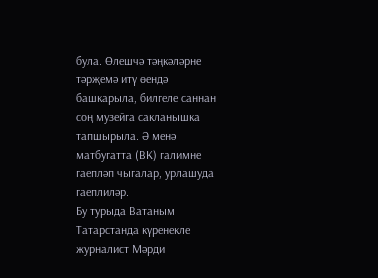була. Өлешчә тәңкәләрне тәрҗемә итү өендә башкарыла, билгеле саннан соң музейга сакланышка тапшырыла. Ә менә матбугатта (ВК) галимне гаепләп чыгалар, урлашуда гаеплиләр.
Бу турыда Ватаным Татарстанда күренекле журналист Мәрди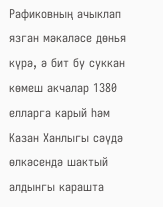Рафиковның ачыклап язган мәкаләсе дөнья күрә, ә бит бу суккан көмеш акчалар 1380 елларга карый һәм Казан Ханлыгы сәүдә өлкәсендә шактый алдынгы карашта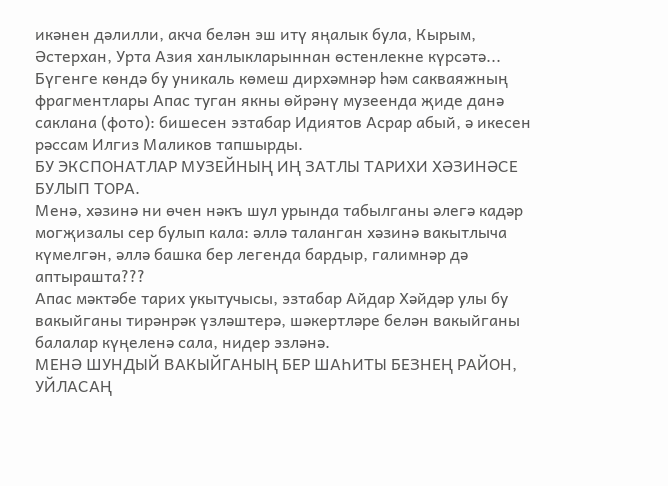икәнен дәлилли, акча белән эш итү яңалык була, Кырым, Әстерхан, Урта Азия ханлыкларыннан өстенлекне күрсәтә...
Бүгенге көндә бу уникаль көмеш дирхәмнәр һәм сакваяжның фрагментлары Апас туган якны өйрәнү музеенда җиде данә саклана (фото): бишесен эзтабар Идиятов Асрар абый, ә икесен рәссам Илгиз Маликов тапшырды.
БУ ЭКСПОНАТЛАР МУЗЕЙНЫҢ ИҢ ЗАТЛЫ ТАРИХИ ХӘЗИНӘСЕ БУЛЫП ТОРА.
Менә, хәзинә ни өчен нәкъ шул урында табылганы әлегә кадәр могҗизалы сер булып кала: әллә таланган хәзинә вакытлыча күмелгән, әллә башка бер легенда бардыр, галимнәр дә аптырашта???
Апас мәктәбе тарих укытучысы, эзтабар Айдар Хәйдәр улы бу вакыйганы тирәнрәк үзләштерә, шәкертләре белән вакыйганы балалар күңеленә сала, нидер эзләнә.
МЕНӘ ШУНДЫЙ ВАКЫЙГАНЫҢ БЕР ШАҺИТЫ БЕЗНЕҢ РАЙОН, УЙЛАСАҢ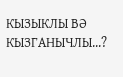КЫЗЫКЛЫ ВӘ КЫЗГАНЫЧЛЫ...?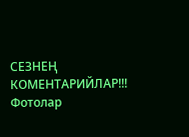СЕЗНЕҢ КОМЕНТАРИЙЛАР!!!
Фотолар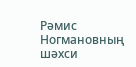Рәмис Ногмановның шәхси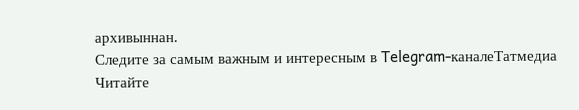архивыннан.
Следите за самым важным и интересным в Telegram-каналеТатмедиа
Читайте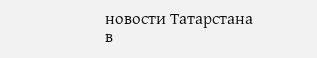новости Татарстана в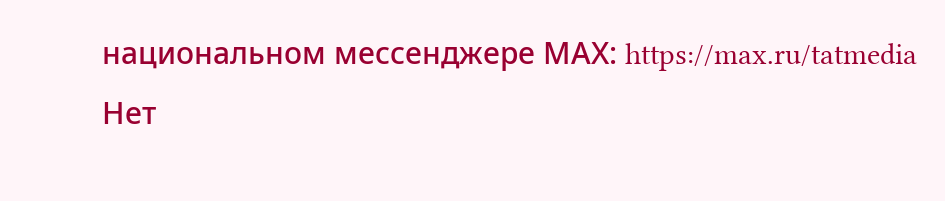национальном мессенджере MАХ: https://max.ru/tatmedia
Нет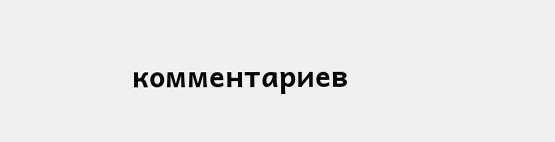комментариев